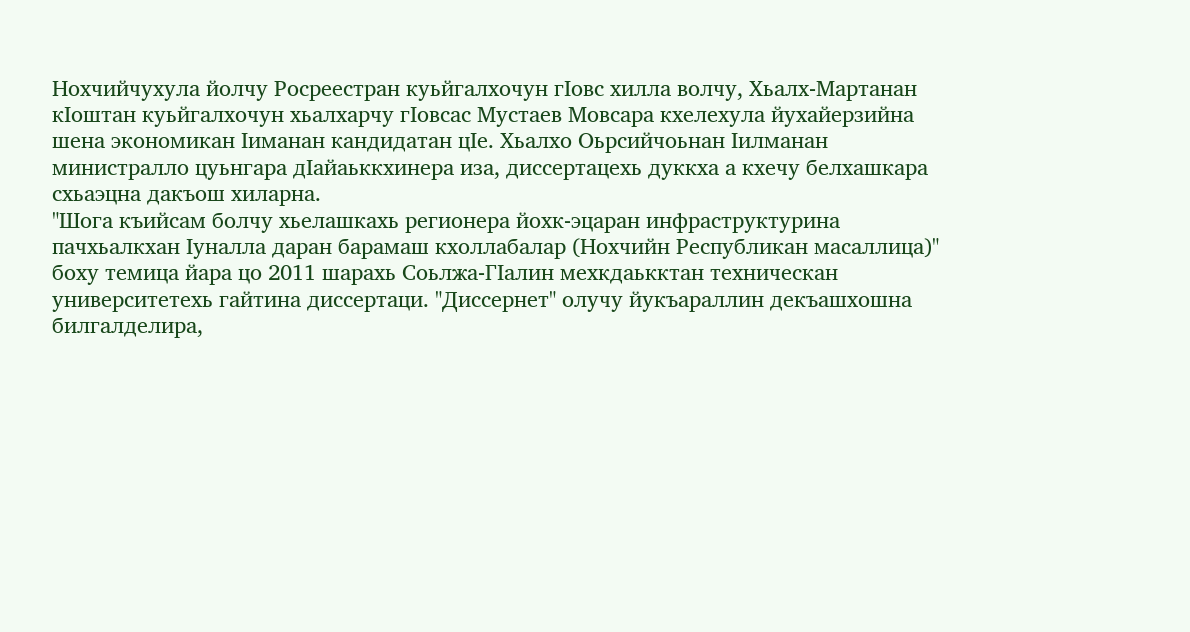Нохчийчухула йолчу Росреестран куьйгалхочун гIовс хилла волчу, Хьалх-Мартанан кIоштан куьйгалхочун хьалхарчу гIовсас Мустаев Мовсара кхелехула йухайерзийна шена экономикан Iиманан кандидатан цIе. Хьалхо Оьрсийчоьнан Iилманан министралло цуьнгара дIайаьккхинера иза, диссертацехь дуккха а кхечу белхашкара схьаэцна дакъош хиларна.
"Шога къийсам болчу хьелашкахь регионера йохк-эцаран инфраструктурина пачхьалкхан Iуналла даран барамаш кхоллабалар (Нохчийн Республикан масаллица)" боху темица йара цо 2011 шарахь Соьлжа-ГIалин мехкдаькктан техническан университетехь гайтина диссертаци. "Диссернет" олучу йукъараллин декъашхошна билгалделира,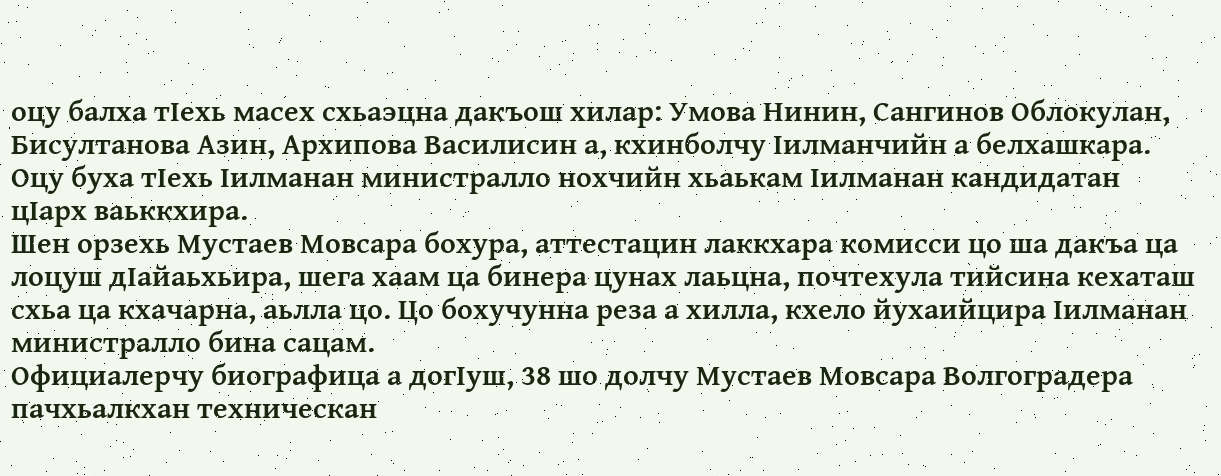оцу балха тIехь масех схьаэцна дакъош хилар: Умова Нинин, Сангинов Облокулан, Бисултанова Азин, Архипова Василисин а, кхинболчу Iилманчийн а белхашкара. Оцу буха тIехь Iилманан министралло нохчийн хьаькам Iилманан кандидатан цIарх ваьккхира.
Шен орзехь Мустаев Мовсара бохура, аттестацин лаккхара комисси цо ша дакъа ца лоцуш дIайаьхьира, шега хаам ца бинера цунах лаьцна, почтехула тийсина кехаташ схьа ца кхачарна, аьлла цо. Цо бохучунна реза а хилла, кхело йухаийцира Iилманан министралло бина сацам.
Официалерчу биографица а догIуш, 38 шо долчу Мустаев Мовсара Волгоградера пачхьалкхан техническан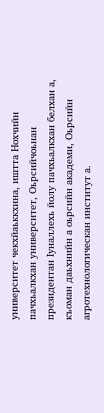университет чекхйаьккхина, иштта Нохчийн пачхьалкхан университет, Оьрсийчоьнан президентан Iуналлехь йолу пачхьалкхан белхан а, къоман даьхнийн а оьрсийн академи, Оьрсийн агротехнологическан институт а.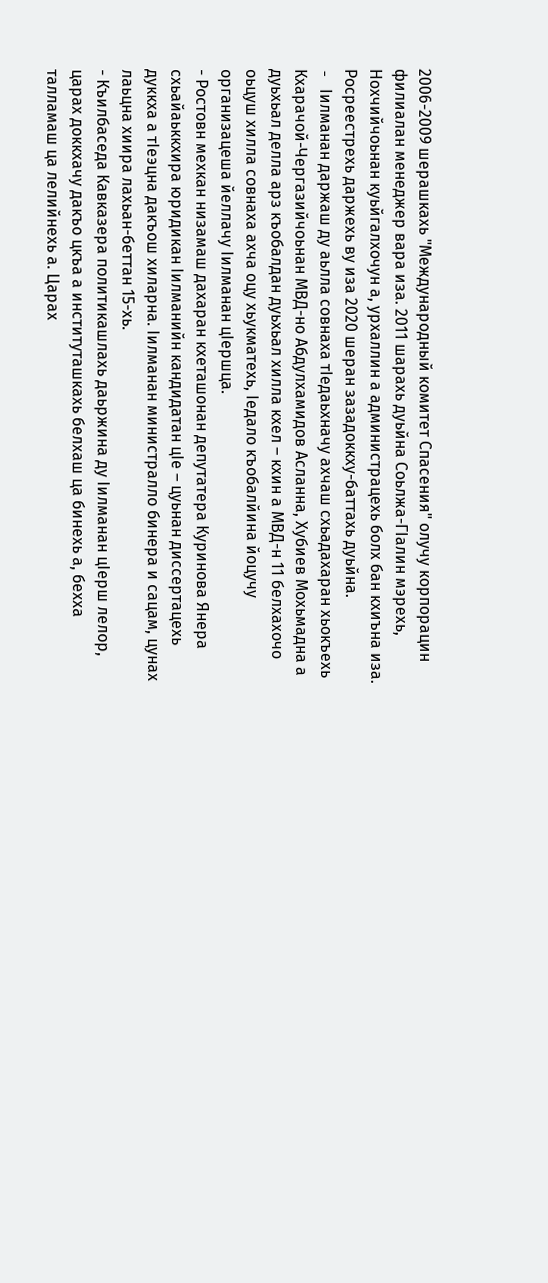2006-2009 шерашкахь "Международный комитет Спасения" олучу корпорацин филиалан менеджер вара иза. 2011 шарахь дуьйна Соьлжа-ГIалин мэрехь, Нохчийчоьнан куьйгалхочун а, урхаллин а администрацехь болх бан кхиъна иза. Росреестрехь даржехь ву иза 2020 шеран зазадоккху-баттахь дуьйна.
- Iилманан даржаш ду аьлла совнаха тIедаьхначу ахчаш схьадахаран хьокъехь Кхарачой-Чергазийчоьнан МВД-но Абдулхамидов Асланна, Хубиев Мохьмадна а дуьхьал делла арз къобалдан дуьхьал хилла кхел – кхин а МВД-н 11 белхахочо оьцуш хилла совнаха ахча оцу хьукматехь, Iедало къобалйина йоцучу организацеша йеллачу Iилманан цIершца.
- Ростовн мехкан низамаш дахаран кхеташонан депутатера Куринова Янера схьайаьккхира юридикан Iилманийн кандидатан цIе – цуьнан диссертацехь дуккха а тIеэцна дакъош хиларна. Iилманан министралло бинера и сацам, цунах лаьцна хиира лахьан-беттан 15-хь.
- Къилбаседа Кавказера политикашлахь даьржина ду Iилманан цIерш лелор, царах доккхачу дакъо цкъа а институташкахь белхаш ца бинехь а, бехха талламаш ца лелийнехь а. Царах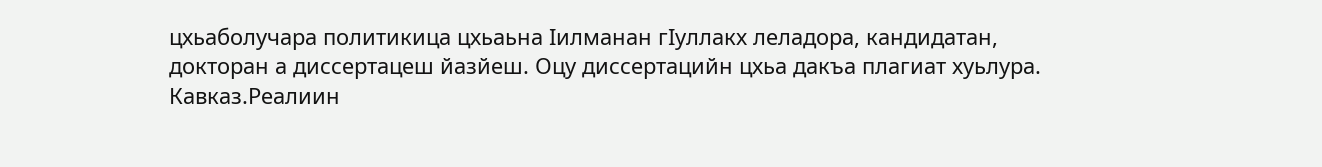цхьаболучара политикица цхьаьна Iилманан гIуллакх леладора, кандидатан, докторан а диссертацеш йазйеш. Оцу диссертацийн цхьа дакъа плагиат хуьлура. Кавказ.Реалиин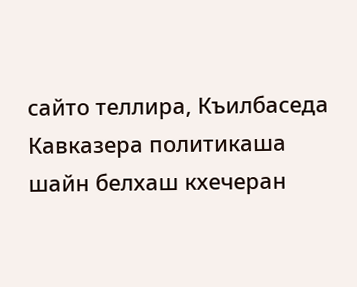сайто теллира, Къилбаседа Кавказера политикаша шайн белхаш кхечеран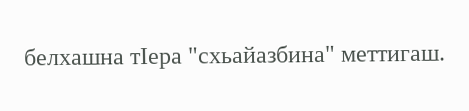белхашна тIера "схьайазбина" меттигаш.